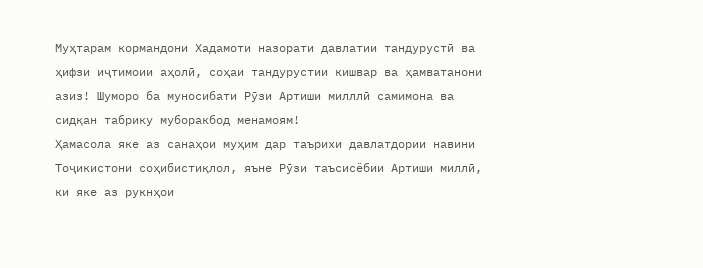Муҳтарам кормандони Хадамоти назорати давлатии тандурустӣ ва ҳифзи иҷтимоии аҳолӣ, соҳаи тандурустии кишвар ва ҳамватанони азиз! Шуморо ба муносибати Рӯзи Артиши милллӣ самимона ва сидқан табрику муборакбод менамоям!
Ҳамасола яке аз санаҳои муҳим дар таърихи давлатдории навини Тоҷикистони соҳибистиқлол, яъне Рӯзи таъсисёбии Артиши миллӣ, ки яке аз рукнҳои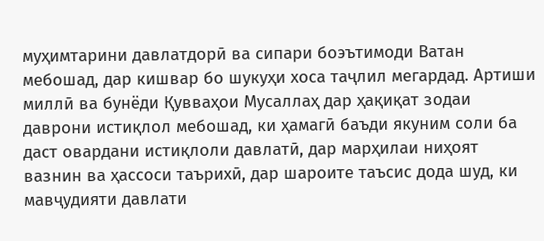муҳимтарини давлатдорӣ ва сипари боэътимоди Ватан мебошад, дар кишвар бо шукуҳи хоса таҷлил мегардад. Артиши миллӣ ва бунёди Қувваҳои Мусаллаҳ дар ҳақиқат зодаи даврони истиқлол мебошад, ки ҳамагӣ баъди якуним соли ба даст овардани истиқлоли давлатӣ, дар марҳилаи ниҳоят вазнин ва ҳассоси таърихӣ, дар шароите таъсис дода шуд, ки мавҷудияти давлати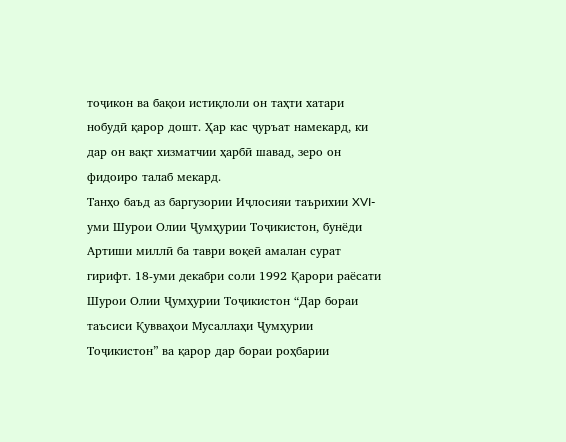тоҷикон ва бақои истиқлоли он таҳти хатари нобудӣ қарор дошт. Ҳар кас ҷуръат намекард, ки дар он вақт хизматчии ҳарбӣ шавад, зеро он фидоиро талаб мекард.
Танҳо баъд аз баргузории Иҷлосияи таърихии XVI-уми Шурои Олии Ҷумҳурии Тоҷикистон, бунёди Артиши миллӣ ба таври воқеӣ амалан сурат гирифт. 18-уми декабри соли 1992 Қарори раёсати Шурои Олии Ҷумҳурии Тоҷикистон “Дар бораи таъсиси Қувваҳои Мусаллаҳи Ҷумҳурии Тоҷикистон” ва қарор дар бораи роҳбарии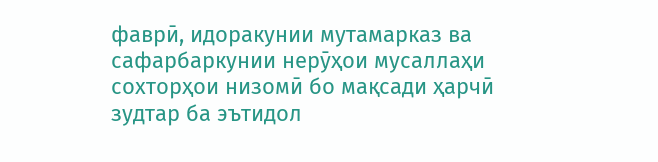фаврӣ, идоракунии мутамарказ ва сафарбаркунии нерӯҳои мусаллаҳи сохторҳои низомӣ бо мақсади ҳарчӣ зудтар ба эътидол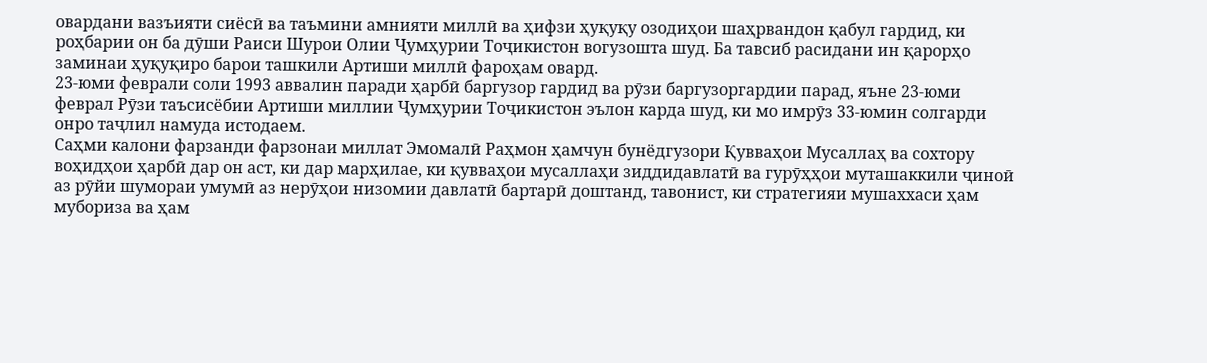овардани вазъияти сиёсӣ ва таъмини амнияти миллӣ ва ҳифзи ҳуқуқу озодиҳои шаҳрвандон қабул гардид, ки роҳбарии он ба дӯши Раиси Шурои Олии Ҷумҳурии Тоҷикистон вогузошта шуд. Ба тавсиб расидани ин қарорҳо заминаи ҳуқуқиро барои ташкили Артиши миллӣ фароҳам овард.
23-юми феврали соли 1993 аввалин паради ҳарбӣ баргузор гардид ва рӯзи баргузоргардии парад, яъне 23-юми феврал Рӯзи таъсисёбии Артиши миллии Ҷумҳурии Тоҷикистон эълон карда шуд, ки мо имрӯз 33-юмин солгарди онро таҷлил намуда истодаем.
Саҳми калони фарзанди фарзонаи миллат Эмомалӣ Раҳмон ҳамчун бунёдгузори Қувваҳои Мусаллаҳ ва сохтору воҳидҳои ҳарбӣ дар он аст, ки дар марҳилае, ки қувваҳои мусаллаҳи зиддидавлатӣ ва гурӯҳҳои муташаккили ҷиноӣ аз рӯйи шумораи умумӣ аз нерӯҳои низомии давлатӣ бартарӣ доштанд, тавонист, ки стратегияи мушаххаси ҳам мубориза ва ҳам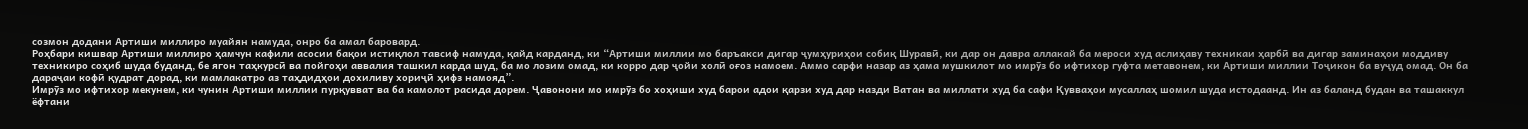созмон додани Артиши миллиро муайян намуда, онро ба амал баровард.
Роҳбари кишвар Артиши миллиро ҳамчун кафили асосии бақои истиқлол тавсиф намуда, қайд карданд, ки “Артиши миллии мо баръакси дигар ҷумҳуриҳои собиқ Шуравӣ, ки дар он давра аллакай ба мероси худ аслиҳаву техникаи ҳарбӣ ва дигар заминаҳои моддиву техникиро соҳиб шуда буданд, бе ягон таҳкурсӣ ва пойгоҳи аввалия ташкил карда шуд, ба мо лозим омад, ки корро дар ҷойи холӣ оғоз намоем. Аммо сарфи назар аз ҳама мушкилот мо имрӯз бо ифтихор гуфта метавонем, ки Артиши миллии Тоҷикон ба вуҷуд омад. Он ба дараҷаи кофӣ қудрат дорад, ки мамлакатро аз таҳдидҳои дохиливу хориҷӣ ҳифз намояд”.
Имрӯз мо ифтихор мекунем, ки чунин Артиши миллии пурқувват ва ба камолот расида дорем. Ҷавонони мо имрӯз бо хоҳиши худ барои адои қарзи худ дар назди Ватан ва миллати худ ба сафи Қувваҳои мусаллаҳ шомил шуда истодаанд. Ин аз баланд будан ва ташаккул ёфтани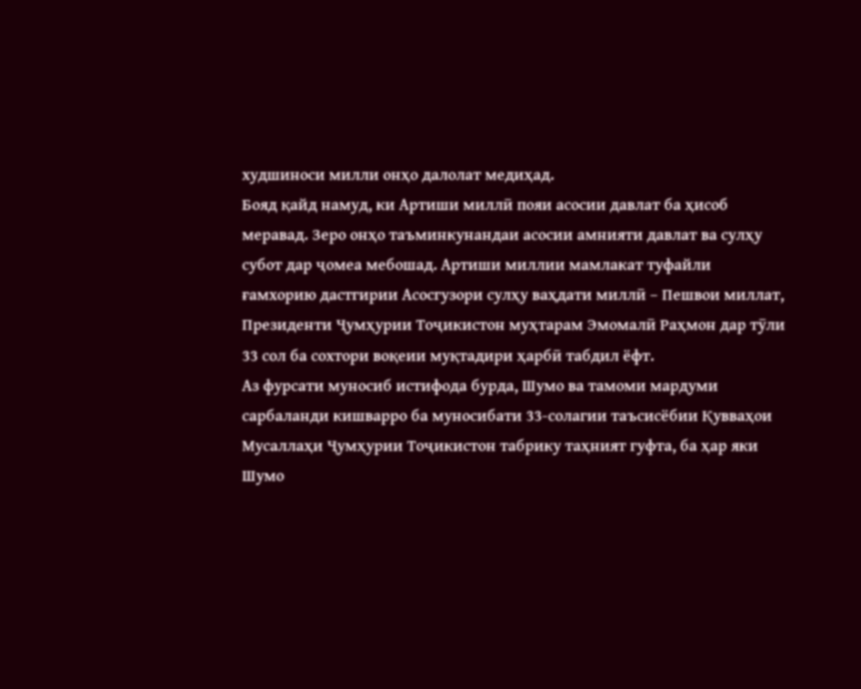худшиноси милли онҳо далолат медиҳад.
Бояд қайд намуд, ки Артиши миллӣ пояи асосии давлат ба ҳисоб меравад. Зеро онҳо таъминкунандаи асосии амнияти давлат ва сулҳу субот дар ҷомеа мебошад. Артиши миллии мамлакат туфайли ғамхорию дастгирии Асосгузори сулҳу ваҳдати миллӣ – Пешвои миллат, Президенти Ҷумҳурии Тоҷикистон муҳтарам Эмомалӣ Раҳмон дар тӯли 33 сол ба сохтори воқеии муқтадири ҳарбӣ табдил ёфт.
Аз фурсати муносиб истифода бурда, Шумо ва тамоми мардуми сарбаланди кишварро ба муносибати 33-солагии таъсисёбии Қувваҳои Мусаллаҳи Ҷумҳурии Тоҷикистон табрику таҳният гуфта, ба ҳар яки Шумо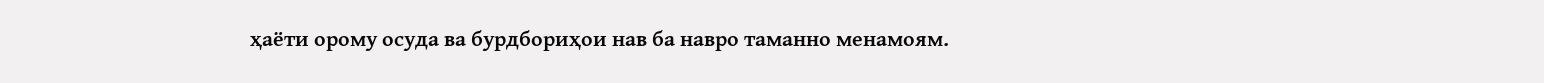ҳаёти орому осуда ва бурдбориҳои нав ба навро таманно менамоям.